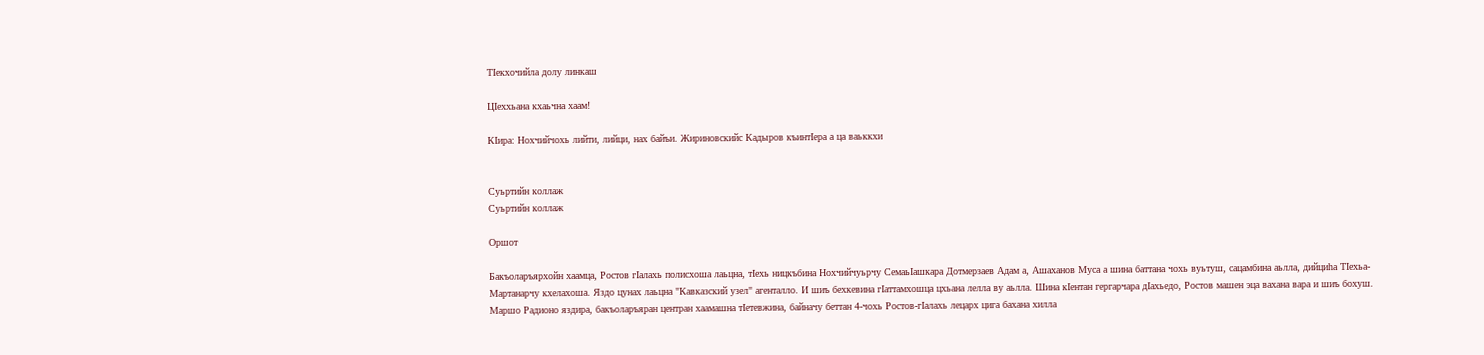ТIекхочийла долу линкаш

ЦIеххьана кхаьчна хаам!

КIира: Нохчийчохь лийти, лийци, нах байъи. Жириновскийс Кадыров къинтIера а ца ваьккхи


Суьртийн коллаж
Суьртийн коллаж

Оршот

Бакъоларъярхойн хаамца, Ростов гIалахь полисхоша лаьцна, тIехь ницкъбина Нохчийчуьрчу СемаьIашкара Дотмерзаев Адам а, Ашаханов Муса а шина баттана чохь вуьтуш, сацамбина аьлла, дийциhа ТIехьа-Мартанарчу кхелахоша. Яздо цунах лаьцна "Кавказский узел" агенталло. И шиъ бехкевина гIаттамхошца цхьана лелла ву аьлла. Шина кIентан гергарчара дIахьедо, Ростов машен эца вахана вара и шиъ бохуш. Маршо Радионо яздира, бакъоларъяран центран хаамашна тIетевжина, байначу беттан 4-чохь Ростов-гIалахь лецарх цига бахана хилла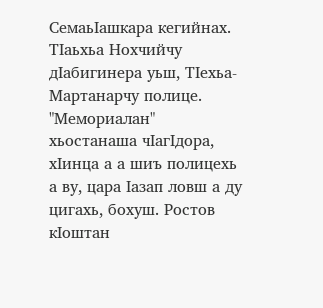СемаьIашкара кегийнах. ТIаьхьа Нохчийчу дIабигинера уьш, ТIехьа-Мартанарчу полице. "Мемориалан" хьостанаша чIагIдора, хIинца а а шиъ полицехь а ву, цара Iазап ловш а ду цигахь, бохуш. Ростов кIоштан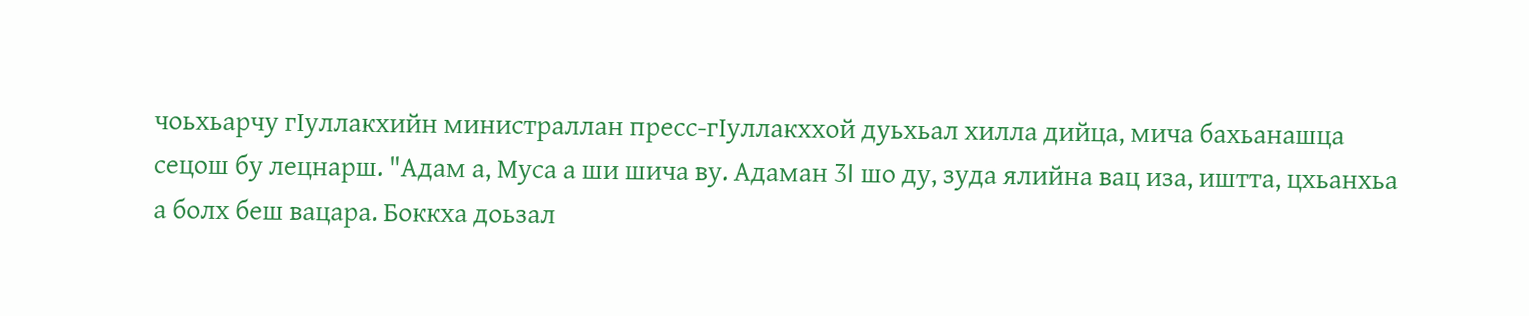чоьхьарчу гIуллакхийн министраллан пресс-гIуллакххой дуьхьал хилла дийца, мича бахьанашца сецош бу лецнарш. "Адам а, Муса а ши шича ву. Адаман 3I шо ду, зуда ялийна вац иза, иштта, цхьанхьа а болх беш вацара. Боккха доьзал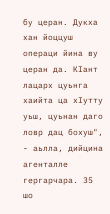бу церан. Дукха хан йоццуш операци йина ву церан да. КIант лацарх цуьнга хаийта ца хIутту уьш, цуьнан даго ловр дац бохуш", - аьлла, дийцина агенталле гергарчара. 35 шо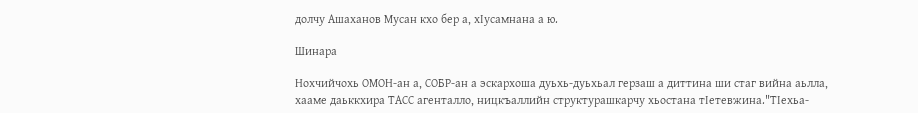долчу Ашаханов Мусан кхо бер а, хIусамнана а ю.

Шинара

Нохчийчохь ОМОН-ан а, СОБР-ан а эскархоша дуьхь-дуьхьал герзаш а диттина ши стаг вийна аьлла, хааме даьккхира ТАСС агенталло, ницкъаллийн структурашкарчу хьостана тIетевжина."ТIехьа-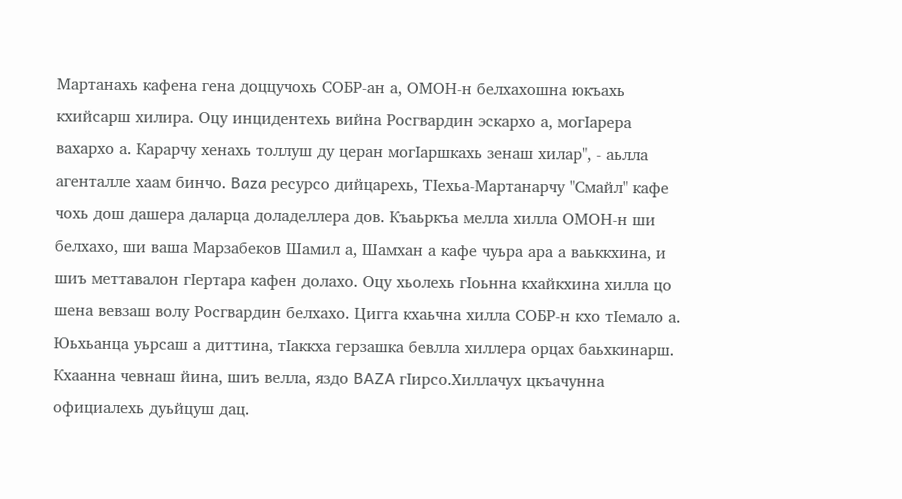Мартанахь кафена гена доццучохь СОБР-ан а, ОМОН-н белхахошна юкъахь кхийсарш хилира. Оцу инцидентехь вийна Росгвардин эскархо а, могIарера вахархо а. Карарчу хенахь толлуш ду церан могIаршкахь зенаш хилар", - аьлла агенталле хаам бинчо. Baza ресурсо дийцарехь, ТIехьа-Мартанарчу "Смайл" кафе чохь дош дашера даларца доладеллера дов. Къаьркъа мелла хилла ОМОН-н ши белхахо, ши ваша Марзабеков Шамил а, Шамхан а кафе чуьра ара а ваьккхина, и шиъ меттавалон гIертара кафен долахо. Оцу хьолехь гIоьнна кхайкхина хилла цо шена вевзаш волу Росгвардин белхахо. Цигга кхаьчна хилла СОБР-н кхо тIемало а. Юьхьанца уьрсаш а диттина, тIаккха герзашка бевлла хиллера орцах баьхкинарш. Кхаанна чевнаш йина, шиъ велла, яздо BAZA гIирсо.Хиллачух цкъачунна официалехь дуьйцуш дац.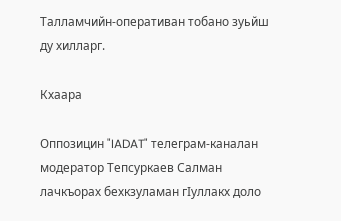Талламчийн-оперативан тобано зуьйш ду хилларг.

Кхаара

Оппозицин "IADAT" телеграм-каналан модератор Тепсуркаев Салман лачкъорах бехкзуламан гIуллакх доло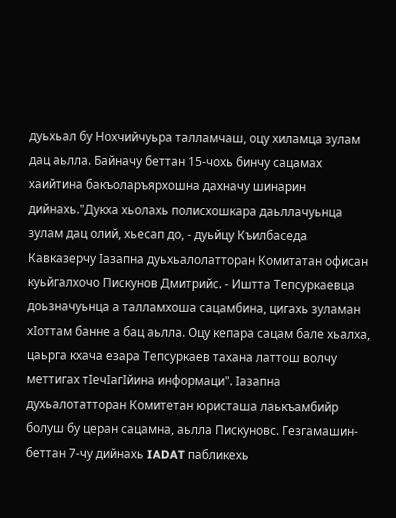дуьхьал бу Нохчийчуьра талламчаш, оцу хиламца зулам дац аьлла. Байначу беттан 15-чохь бинчу сацамах хаийтина бакъоларъярхошна дахначу шинарин дийнахь."Дукха хьолахь полисхошкара даьллачуьнца зулам дац олий, хьесап до, - дуьйцу Къилбаседа Кавказерчу Iазапна дуьхьалолатторан Комитатан офисан куьйгалхочо Пискунов Дмитрийс. - Иштта Тепсуркаевца доьзначуьнца а талламхоша сацамбина, цигахь зуламан хIоттам банне а бац аьлла. Оцу кепара сацам бале хьалха, цаьрга кхача езара Тепсуркаев тахана латтош волчу меттигах тIечIагIйина информаци". Iазапна духьалотатторан Комитетан юристаша лаькъамбийр болуш бу церан сацамна, аьлла Пискуновс. Гезгамашин-беттан 7-чу дийнахь IADAT пабликехь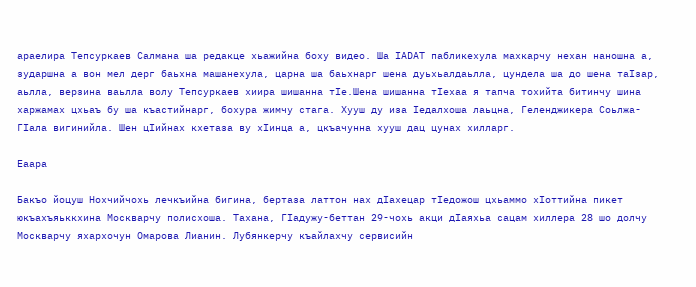араелира Тепсуркаев Салмана ша редакце хьажийна боху видео. Ша IADAT пабликехула махкарчу нехан наношна а, зударшна а вон мел дерг баьхна машанехула, царна ша баьхнарг шена дуьхьалдаьлла, цундела ша до шена таIзар, аьлла, верзина ваьлла волу Тепсуркаев хиира шишанна тIе.Шена шишанна тIехаа я тапча тохийта битинчу шина харжамах цхьаъ бу ша къастийнарг, бохура жимчу стага. Хууш ду иза Iедалхоша лаьцна, Геленджикера Соьлжа-ГIала вигинийла. Шен цIийнах кхетаза ву хIинца а, цкъачунна хууш дац цунах хилларг.

Еаара

Бакъо йоцуш Нохчийчохь лечкъийна бигина, бертаза латтон нах дIахецар тIедожош цхьаммо хIоттийна пикет юкъахъяьккхина Москварчу полисхоша. Тахана, ГIадужу-беттан 29-чохь акци дIаяхьа сацам хиллера 28 шо долчу Москварчу яхархочун Омарова Лианин. Лубянкерчу къайлахчу сервисийн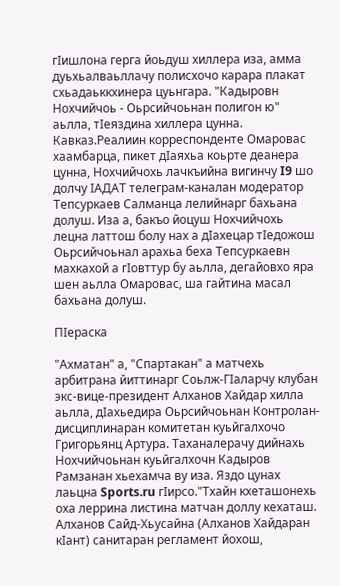гIишлона герга йоьдуш хиллера иза, амма дуьхьалваьллачу полисхочо карара плакат схьадаьккхинера цуьнгара. "Кадыровн Нохчийчоь - Оьрсийчоьнан полигон ю" аьлла, тIеяздина хиллера цунна. Кавказ.Реалиин корреспонденте Омаровас хаамбарца, пикет дIаяхьа коьрте деанера цунна, Нохчийчохь лачкъийна вигинчу I9 шо долчу IАДАТ телеграм-каналан модератор Тепсуркаев Салманца лелийнарг бахьана долуш. Иза а, бакъо йоцуш Нохчийчохь лецна латтош болу нах а дIахецар тIедожош Оьрсийчоьнал арахьа беха Тепсуркаевн махкахой а гIовттур бу аьлла, дегайовхо яра шен аьлла Омаровас, ша гайтина масал бахьана долуш.

ПIераска

"Ахматан" а, "Спартакан" а матчехь арбитрана йиттинарг Соьлж-ГIаларчу клубан экс-вице-президент Алханов Хайдар хилла аьлла, дIахьедира Оьрсийчоьнан Контролан-дисциплинаран комитетан куьйгалхочо Григорьянц Артура. Таханалерачу дийнахь Нохчийчоьнан куьйгалхочн Кадыров Рамзанан хьехамча ву иза. Яздо цунах лаьцна Sports.ru гIирсо."Тхайн кхеташонехь оха леррина листина матчан доллу кехаташ. Алханов Сайд-Хьусайна (Алханов Хайдаран кIант) санитаран регламент йохош,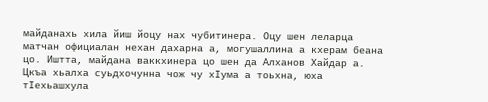майданахь хила йиш йоцу нах чубитинера. Оцу шен леларца матчан официалан нехан дахарна а, могушаллина а кхерам беана цо. Иштта, майдана ваккхинера цо шен да Алханов Хайдар а. Цкъа хьалха суьдхочунна чож чу хIума а тоьхна, юха тIехьашхула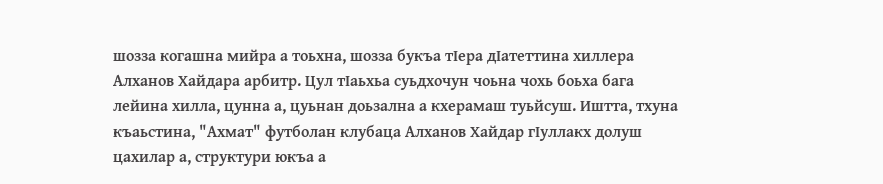шозза когашна мийра а тоьхна, шозза букъа тIера дIатеттина хиллера Алханов Хайдара арбитр. Цул тIаьхьа суьдхочун чоьна чохь боьха бага лейина хилла, цунна а, цуьнан доьзална а кхерамаш туьйсуш. Иштта, тхуна къаьстина, "Ахмат" футболан клубаца Алханов Хайдар гIуллакх долуш цахилар а, структури юкъа а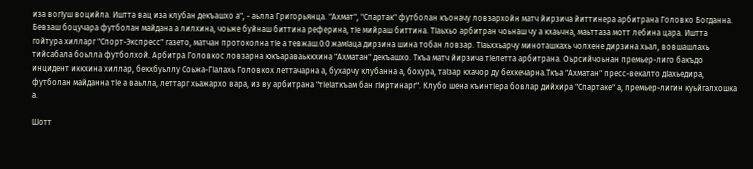иза вогIуш воцийла. Иштта вац иза клубан декъашхо а", - аьлла Григорьянца. "Ахмат", "Спартак" футболан къоначу ловзархойн матч йирзича йиттинера арбитрана Головко Богданна. Бевзаш боцучара футболан майдана а лилхина, чоьже буйнаш биттина реферина, тIе мийраш биттина. ТIаьхьо арбитран чоьнаш чу а кхаьчна, маьттаза мотт лебина цара. Иштта гойтура хилларг "Спорт-Экспресс" газето, матчан протоколна тIе а тевжаш.0:0 жамIаца дирзина шина тобан ловзар. ТIаьххьарчу миноташкахь чолхене дирзина хьал, вовшашлахь тийсабала боьлла футболхой. Арбитра Головкос ловзарна юкъараваьккхина "Ахматан" декъашхо. Ткъа матч йирзича тIелетта арбитрана. Оьрсийчоьнан премьер-лиго бакъдо инцидент иккхина хиллар, бекхбуьллу Соьжа-ГIалахь Головкох леттачарна а, бухарчу клубанна а, бохура, таIзар кхачор ду бехкечарна.Ткъа "Ахматан" пресс-векалто дIахьедира, футболан майданна тIе а ваьлла, леттарг хьажархо вара, из ву арбитрана "тIеIаткъам бан гIиртинарг". Клубо шена къинтIера бовлар дийхира "Спартаке" а, премьер-лигин куьйгалхошка а.

Шотт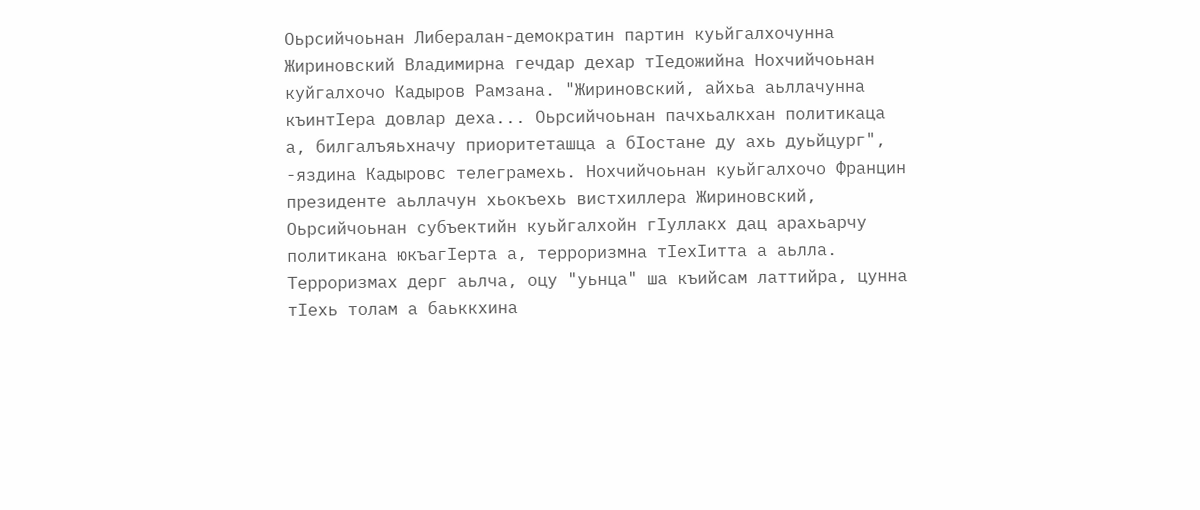Оьрсийчоьнан Либералан-демократин партин куьйгалхочунна Жириновский Владимирна гечдар дехар тIедожийна Нохчийчоьнан куйгалхочо Кадыров Рамзана. "Жириновский, айхьа аьллачунна къинтIера довлар деха... Оьрсийчоьнан пачхьалкхан политикаца а, билгалъяьхначу приоритеташца а бIостане ду ахь дуьйцург", -яздина Кадыровс телеграмехь. Нохчийчоьнан куьйгалхочо Францин президенте аьллачун хьокъехь вистхиллера Жириновский, Оьрсийчоьнан субъектийн куьйгалхойн гIуллакх дац арахьарчу политикана юкъагIерта а, терроризмна тIехIитта а аьлла. Терроризмах дерг аьлча, оцу "уьнца" ша къийсам латтийра, цунна тIехь толам а баьккхина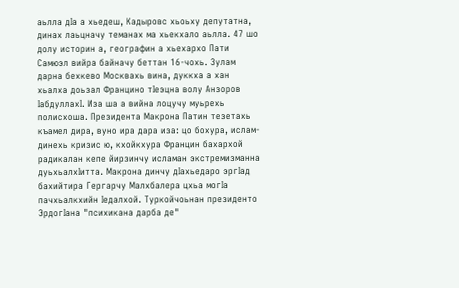аьлла дIа а хьедеш, Кадыровс хьоьху депутатна, динах лаьцначу теманах ма хьекхало аьлла. 47 шо долу историн а, географин а хьехархо Пати Самюэл вийра байначу беттан 16-чохь. Зулам дарна бехкево Москвахь вина, дуккха а хан хьалха доьзал Францино тIеэцна волу Анзоров IабдуллахI. Иза ша а вийна лоцучу муьрехь полисхоша. Президента Макрона Патин тезетахь къамел дира, вуно ира дара иза: цо бохура, ислам-динехь кризис ю, кхойкхура Францин бахархой радикалан кепе йирзинчу исламан экстремизманна дуьхьалхIитта. Макрона динчу дIахьедаро эргIад бахийтира Гергарчу Малхбалера цхьа могIа пачхьалкхийн Iедалхой. Туркойчоьнан президенто ЭрдогIана "психикана дарба де"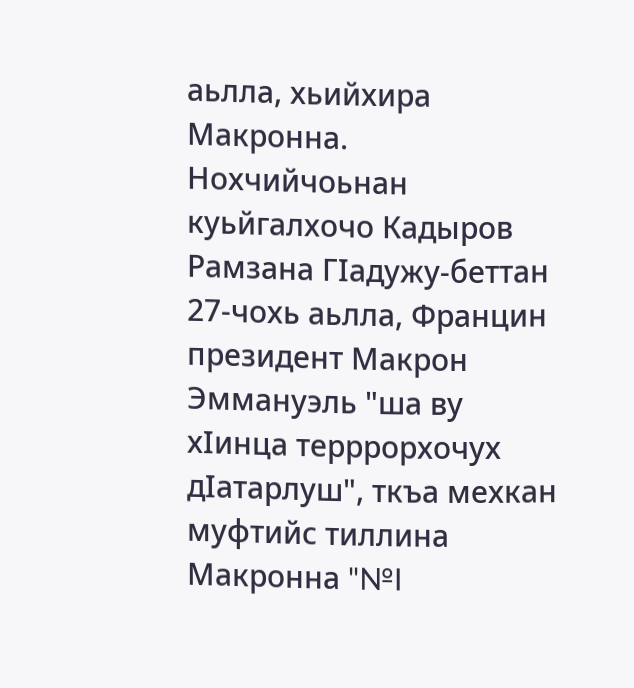аьлла, хьийхира Макронна. Нохчийчоьнан куьйгалхочо Кадыров Рамзана ГIадужу-беттан 27-чохь аьлла, Францин президент Макрон Эммануэль "ша ву хIинца терррорхочух дIатарлуш", ткъа мехкан муфтийс тиллина Макронна "№I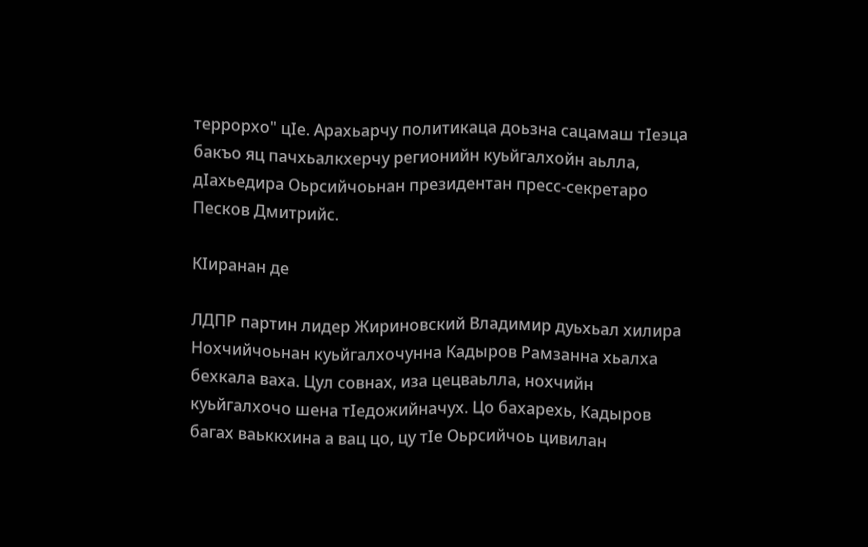террорхо" цIе. Арахьарчу политикаца доьзна сацамаш тIеэца бакъо яц пачхьалкхерчу регионийн куьйгалхойн аьлла, дIахьедира Оьрсийчоьнан президентан пресс-секретаро Песков Дмитрийс.

КIиранан де

ЛДПР партин лидер Жириновский Владимир дуьхьал хилира Нохчийчоьнан куьйгалхочунна Кадыров Рамзанна хьалха бехкала ваха. Цул совнах, иза цецваьлла, нохчийн куьйгалхочо шена тIедожийначух. Цо бахарехь, Кадыров багах ваьккхина а вац цо, цу тIе Оьрсийчоь цивилан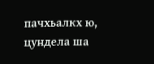пачхьалкх ю, цундела ша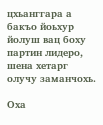цхьанггара а бакъо йоьхур йолуш вац боху партин лидеро, шена хетарг олучу заманчохь.

Оха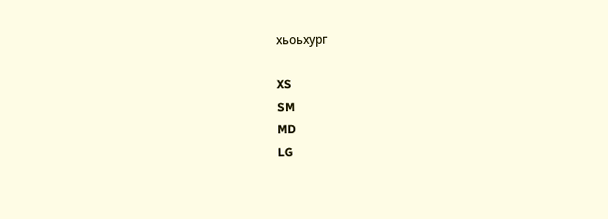хьоьхург

XS
SM
MD
LG